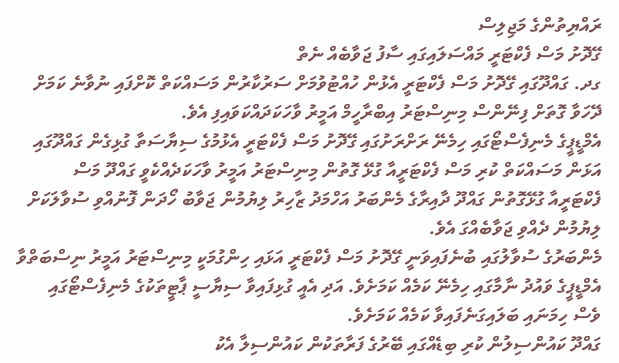ރައްޔިތުންގެ މަޖިލިސް
ގޭދޮށު މަސް ފެކްޓަރީ މައްސަލައިގައި ސާފު ޖަވާބެއް ނެތް
ގދ. ގައްދޫގައި ގޭދޮށު މަސް ފެކްޓަރީ އެޅުން ހުއްޓުވުމަށް ސަރުކާރުން މަސައްކަތް ކޮށްފައި ނުވާނެ ކަމަށް ދޭހަވާ ގޮތަށް ފިނޭންސް މިނިސްޓަރު އިބްރާހީމް އަމީރު ވާހަކަދައްކަވައިފި އެވެ.
އެމްޑީޕީގެ މެނިފެސްޓޯގައި ހިމެނޭ ރަށްރަށުގައި ގޭދޮށު މަސް ފެކްޓަރީ އެޅުމުގެ ސިޔާސަތާ ގުޅިގެން ގައްދޫގައި އަޅަން މަސައްކަތް ކުރި މަސް ފެކްޓަރީއާ ގުޅޭ ގޮތުން މިނިސްޓަރު އަމީރު ވާހަކަދެއްކެވީ ގައްދޫ މަސް ފެކްޓަރީއާ ގުޅޭގޮތުން ގައްދޫ ދާއިރާގެ މެންބަރު އަހްމަދު ޒާހިރު ލިޔުމުން ޖަވާބު ހޯދަން ފޮނުއްވި ސުވާލަކަށް ލިޔުމުން ދެއްވި ޖަވާބެއްގަ އެވެ.
މެންބަރުގެ ސުވާލުގައި ބުނެފައިވަނީ ގޭދޮށު މަސް ފެކްޓަރީ އަޅައި ހިންގުމަކީ މިނިސްޓަރު އަމީރު ނިސްބަތްވާ އެމްޑީޕީގެ ވައުދު ނާމާގައި ހިމެނޭ ކަމެއް ކަމަށެވެ. އަދި އެއީ ގުޅިފައިވާ ސިޔާސީ ޕާޓީތަކުގެ މެނިފެސްޓޯގައި ވެސް ހިމަނައި ބަލައިގަނެފައިވާ ކަމެއް ކަމަށެވެ.
ގައްދޫ ކައުންސިލުން ކުރި ބިޑެއްގައި ބޭރުގެ ފަރާތަކުން ކައުންސިލާ އެކު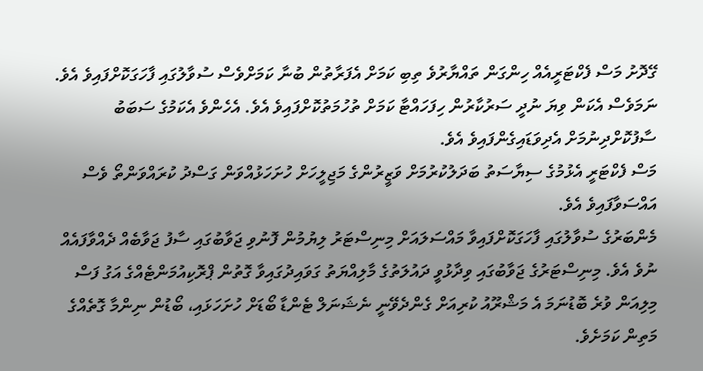ގޭދޮށު މަސް ފެކްޓަރީއެއް ހިންގަން ތައްޔާރުވެ ތިބި ކަމަށް އެފަރާތުން ބުނާ ކަމަށްވެސް ސުވާލުގައި ފާހަގަކޮށްފައިވެ އެވެ. ނަމަވެސް އެކަން ވިޔަ ނުދީ ސަރުކާރުން ހިފަހައްޓާ ކަމަށް ތުހުމަތުކޮށްފައިވެ އެވެ. އެހެންވެ އެކަމުގެ ސަބަބު ސާފުކޮށްދިނުމަށް އެދިވަޑައިގެންފައިވެ އެވެ.
މަސް ފެކްޓަރީ އެޅުމުގެ ސިޔާސަތު ބަދަލުކުރުމަށް ވަޒީރުންގެ މަޖިލީހަށް ހުށަހަޅުއްވަން ގަސްދު ކުރައްވަންތޯ ވެސް އައްސަވާފައިވެ އެވެ.
މެންބަރުގެ ސުވާލުގައި ފާހަގަކޮށްފައިވާ މައްސަލައަށް މިނިސްޓަރު ލިޔުމުން ފޮނުވި ޖަވާބުގައި ސާފު ޖަވާބެއް ދެއްވާފައެއް ނުވެ އެވެ. މިނިސްޓަރުގެ ޖަވާބުގައި ވިދާޅުވީ ދައުލަތުގެ މާލިއްޔަތު ގަވައިދުގައިވާ ގޮތުން ޕްރޮކިއުމަންޓެއްގެ އަގު ފަސް މިލިއަން ވުރެ ބޮޑުނަމަ އެ މަޝްރޫއު ކުރިއަށް ގެންދެވޭނީ ނެޝަނަލް ޓެންޑާ ބޯޑަށް ހުށަހަޅައި، ބޯޑުން ނިންމާ ގޮތެއްގެ މަތިން ކަމަށެވެ.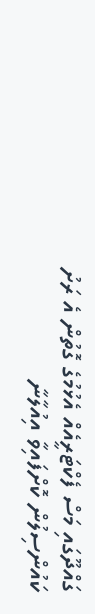ގައްދޫގައި މަސް ފެކްޓަރީއެއް އެޅުމުގެ ގޮތުން އެ ރަށު ކައުންސިލުން ކޮށްފައިވާ އިއުލާނާ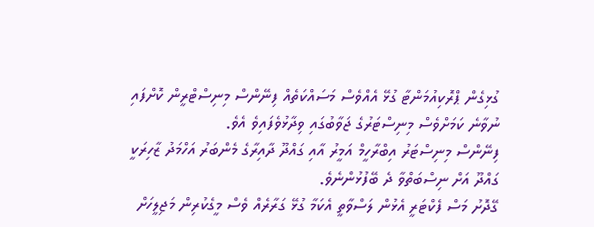ގުޅިގެން ޕްރޮކިއުމަންޓާ ގުޅޭ އެއްވެސް މަސައްކަތެއް ފިނޭންސް މިނިސްޓްރީން ކޮށްފައި ނުވާނެ ކަމަށްވެސް މިނިސްޓަރުގެ ޖަވާބުގައި ވިދާޅުވެފައިވެ އެވެ.
ފިނޭންސް މިނިސްޓަރު އިބްރާހީމް އަމީރު އާއި ގައްދޫ ދާއިރާގެ މެންބަރު އަހްމަދު ޒާހިރަކީ ގައްދޫ އަށް ނިސްބަތްވާ ދެ ބޭފުޅުންނެވެ.
ގޭދޮށު މަސް ފެކްޓަރީ އެޅުން ލަސްވާތީ އެކަމާ ގުޅޭ ގަރާރެއް ވެސް މީގެކުރިން މަޖިލީހަށް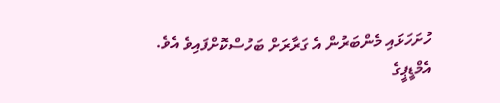ހުށަހަޅައި މެންބަރުން އެ ގަރާރަށް ބަހުސްކޮށްފައިވެ އެވެ.
އެމްޑީޕީގެ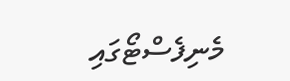މެނިފެސްޓޯގައި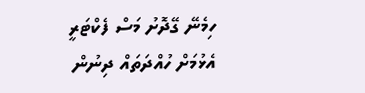ހިމެނޭ ގޭދޮށު މަސް ފެކްޓަރީ އެޅުމަށް ހުއްދަތައް ދިނުން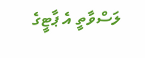ލަސްވާތީ އެ ޕާޓީގެ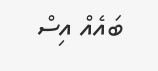ބައެއް އިސް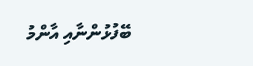ބޭފުޅުންނާއި އާންމު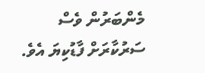މެންބަރުން ވެސް ސަރުކާރަށް ފާޑުކިޔަ އެވެ.